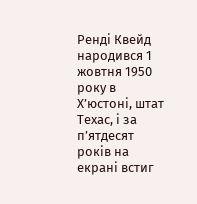Ренді Квейд народився 1 жовтня 1950 року в Х’юстоні, штат Техас, і за п’ятдесят років на екрані встиг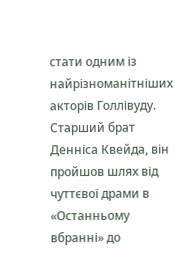стати одним із найрізноманітніших акторів Голлівуду. Старший брат Денніса Квейда, він пройшов шлях від чуттєвої драми в «Останньому вбранні» до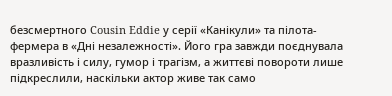безсмертного Cousin Eddie у серії «Канікули» та пілота-фермера в «Дні незалежності». Його гра завжди поєднувала вразливість і силу, гумор і трагізм, а життєві повороти лише підкреслили, наскільки актор живе так само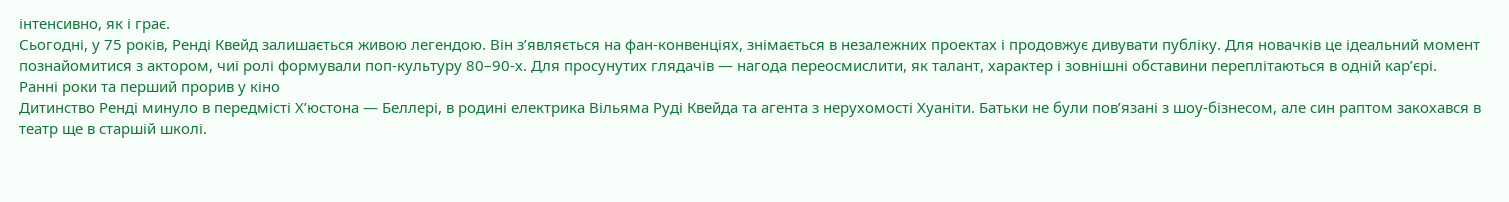інтенсивно, як і грає.
Сьогодні, у 75 років, Ренді Квейд залишається живою легендою. Він з’являється на фан-конвенціях, знімається в незалежних проектах і продовжує дивувати публіку. Для новачків це ідеальний момент познайомитися з актором, чиї ролі формували поп-культуру 80–90-х. Для просунутих глядачів — нагода переосмислити, як талант, характер і зовнішні обставини переплітаються в одній кар’єрі.
Ранні роки та перший прорив у кіно
Дитинство Ренді минуло в передмісті Х’юстона — Беллері, в родині електрика Вільяма Руді Квейда та агента з нерухомості Хуаніти. Батьки не були пов’язані з шоу-бізнесом, але син раптом закохався в театр ще в старшій школі.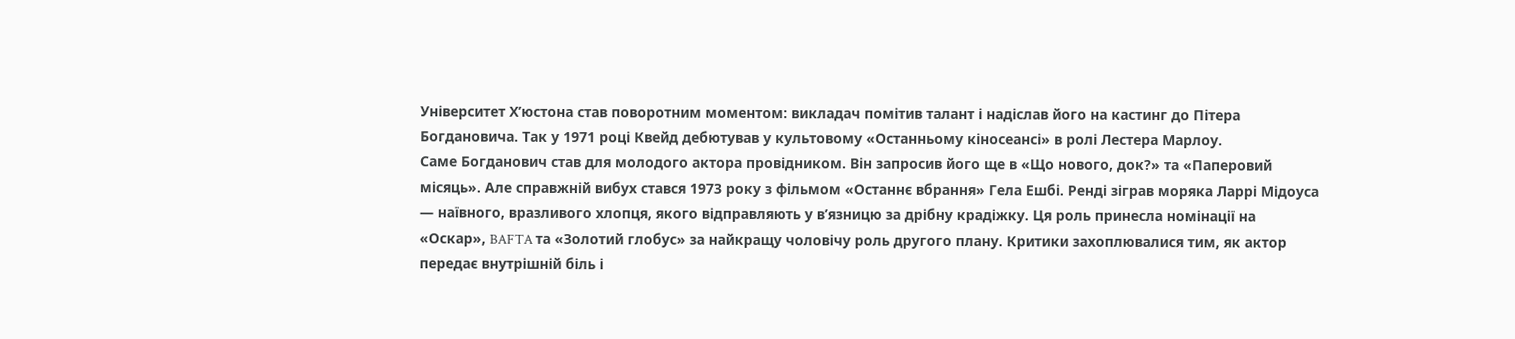Університет Х’юстона став поворотним моментом: викладач помітив талант і надіслав його на кастинг до Пітера Богдановича. Так у 1971 році Квейд дебютував у культовому «Останньому кіносеансі» в ролі Лестера Марлоу.
Саме Богданович став для молодого актора провідником. Він запросив його ще в «Що нового, док?» та «Паперовий місяць». Але справжній вибух стався 1973 року з фільмом «Останнє вбрання» Гела Ешбі. Ренді зіграв моряка Ларрі Мідоуса — наївного, вразливого хлопця, якого відправляють у в’язницю за дрібну крадіжку. Ця роль принесла номінації на «Оскар», BAFTA та «Золотий глобус» за найкращу чоловічу роль другого плану. Критики захоплювалися тим, як актор передає внутрішній біль і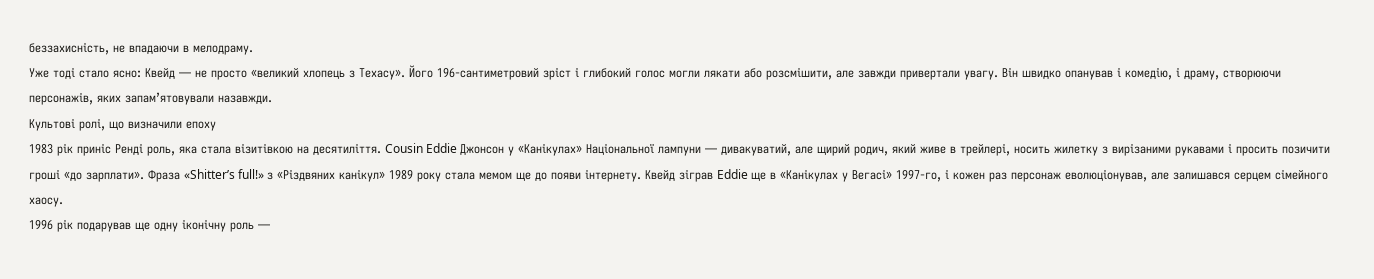беззахисність, не впадаючи в мелодраму.
Уже тоді стало ясно: Квейд — не просто «великий хлопець з Техасу». Його 196-сантиметровий зріст і глибокий голос могли лякати або розсмішити, але завжди привертали увагу. Він швидко опанував і комедію, і драму, створюючи персонажів, яких запам’ятовували назавжди.
Культові ролі, що визначили епоху
1983 рік приніс Ренді роль, яка стала візитівкою на десятиліття. Cousin Eddie Джонсон у «Канікулах» Національної лампуни — дивакуватий, але щирий родич, який живе в трейлері, носить жилетку з вирізаними рукавами і просить позичити гроші «до зарплати». Фраза «Shitter’s full!» з «Різдвяних канікул» 1989 року стала мемом ще до появи інтернету. Квейд зіграв Eddie ще в «Канікулах у Вегасі» 1997-го, і кожен раз персонаж еволюціонував, але залишався серцем сімейного хаосу.
1996 рік подарував ще одну іконічну роль —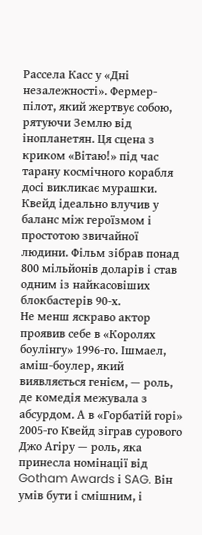Рассела Касс у «Дні незалежності». Фермер-пілот, який жертвує собою, рятуючи Землю від інопланетян. Ця сцена з криком «Вітаю!» під час тарану космічного корабля досі викликає мурашки. Квейд ідеально влучив у баланс між героїзмом і простотою звичайної людини. Фільм зібрав понад 800 мільйонів доларів і став одним із найкасовіших блокбастерів 90-х.
Не менш яскраво актор проявив себе в «Королях боулінгу» 1996-го. Ішмаел, аміш-боулер, який виявляється генієм, — роль, де комедія межувала з абсурдом. А в «Горбатій горі» 2005-го Квейд зіграв сурового Джо Агіру — роль, яка принесла номінації від Gotham Awards і SAG. Він умів бути і смішним, і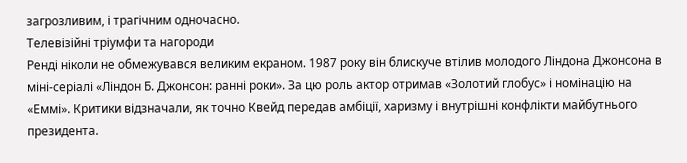загрозливим, і трагічним одночасно.
Телевізійні тріумфи та нагороди
Ренді ніколи не обмежувався великим екраном. 1987 року він блискуче втілив молодого Ліндона Джонсона в міні-серіалі «Ліндон Б. Джонсон: ранні роки». За цю роль актор отримав «Золотий глобус» і номінацію на «Еммі». Критики відзначали, як точно Квейд передав амбіції, харизму і внутрішні конфлікти майбутнього президента.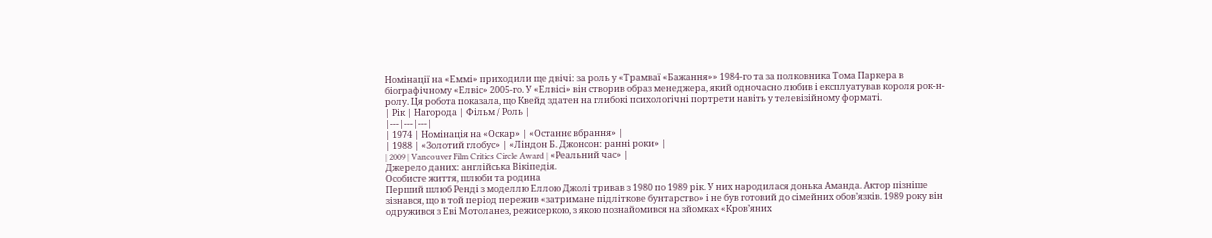Номінації на «Еммі» приходили ще двічі: за роль у «Трамваї «Бажання»» 1984-го та за полковника Тома Паркера в біографічному «Елвіс» 2005-го. У «Елвісі» він створив образ менеджера, який одночасно любив і експлуатував короля рок-н-ролу. Ця робота показала, що Квейд здатен на глибокі психологічні портрети навіть у телевізійному форматі.
| Рік | Нагорода | Фільм / Роль |
|---|---|---|
| 1974 | Номінація на «Оскар» | «Останнє вбрання» |
| 1988 | «Золотий глобус» | «Ліндон Б. Джонсон: ранні роки» |
| 2009 | Vancouver Film Critics Circle Award | «Реальний час» |
Джерело даних: англійська Вікіпедія.
Особисте життя, шлюби та родина
Перший шлюб Ренді з моделлю Еллою Джолі тривав з 1980 по 1989 рік. У них народилася донька Аманда. Актор пізніше зізнався, що в той період пережив «затримане підліткове бунтарство» і не був готовий до сімейних обов’язків. 1989 року він одружився з Еві Мотоланез, режисеркою, з якою познайомився на зйомках «Кров’яних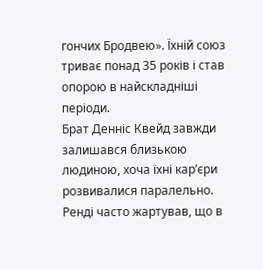гончих Бродвею». Їхній союз триває понад 35 років і став опорою в найскладніші періоди.
Брат Денніс Квейд завжди залишався близькою людиною, хоча їхні кар’єри розвивалися паралельно. Ренді часто жартував, що в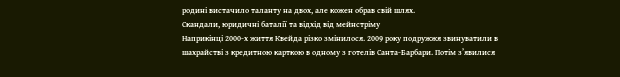родині вистачило таланту на двох, але кожен обрав свій шлях.
Скандали, юридичні баталії та відхід від мейнстріму
Наприкінці 2000-х життя Квейда різко змінилося. 2009 року подружжя звинуватили в шахрайстві з кредитною карткою в одному з готелів Санта-Барбари. Потім з’явилися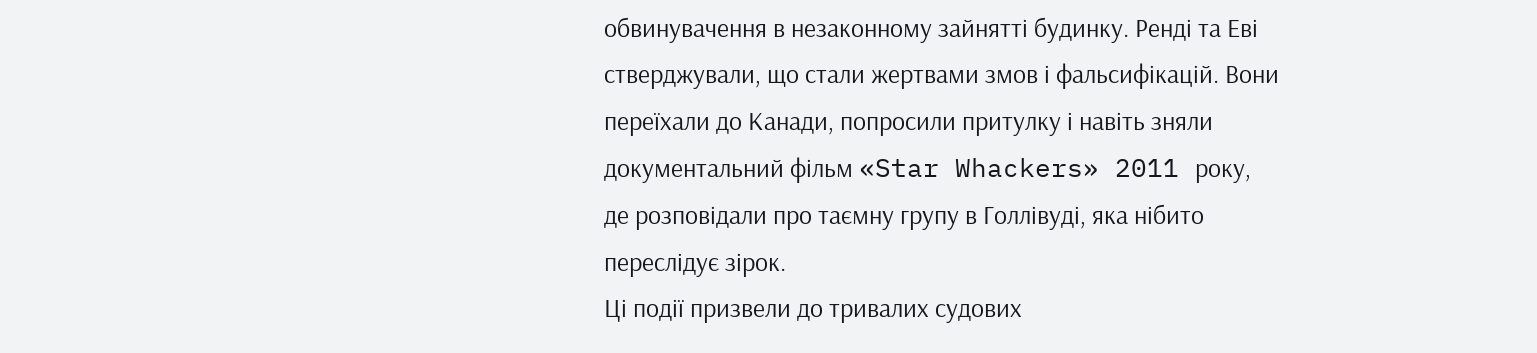обвинувачення в незаконному зайнятті будинку. Ренді та Еві стверджували, що стали жертвами змов і фальсифікацій. Вони переїхали до Канади, попросили притулку і навіть зняли документальний фільм «Star Whackers» 2011 року, де розповідали про таємну групу в Голлівуді, яка нібито переслідує зірок.
Ці події призвели до тривалих судових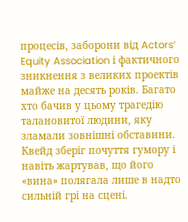процесів, заборони від Actors’ Equity Association і фактичного зникнення з великих проектів майже на десять років. Багато хто бачив у цьому трагедію талановитої людини, яку зламали зовнішні обставини. Квейд зберіг почуття гумору і навіть жартував, що його «вина» полягала лише в надто сильній грі на сцені.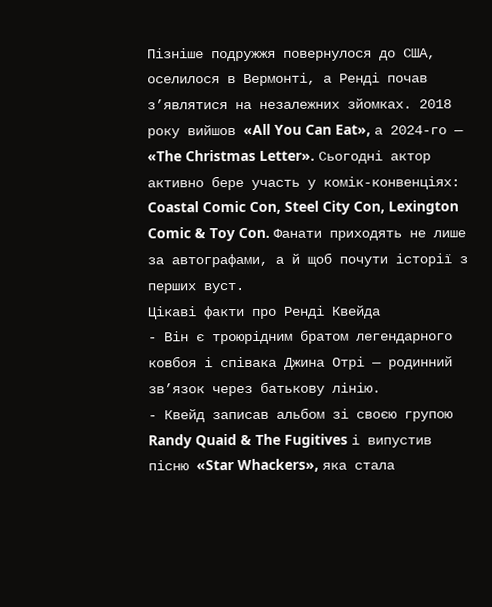Пізніше подружжя повернулося до США, оселилося в Вермонті, а Ренді почав з’являтися на незалежних зйомках. 2018 року вийшов «All You Can Eat», а 2024-го — «The Christmas Letter». Сьогодні актор активно бере участь у комік-конвенціях: Coastal Comic Con, Steel City Con, Lexington Comic & Toy Con. Фанати приходять не лише за автографами, а й щоб почути історії з перших вуст.
Цікаві факти про Ренді Квейда
- Він є троюрідним братом легендарного ковбоя і співака Джина Отрi — родинний зв’язок через батькову лінію.
- Квейд записав альбом зі своєю групою Randy Quaid & The Fugitives і випустив пісню «Star Whackers», яка стала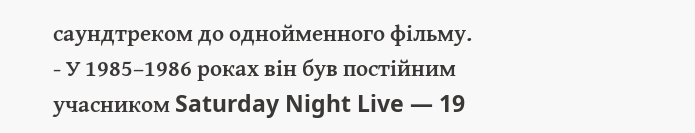саундтреком до однойменного фільму.
- У 1985–1986 роках він був постійним учасником Saturday Night Live — 19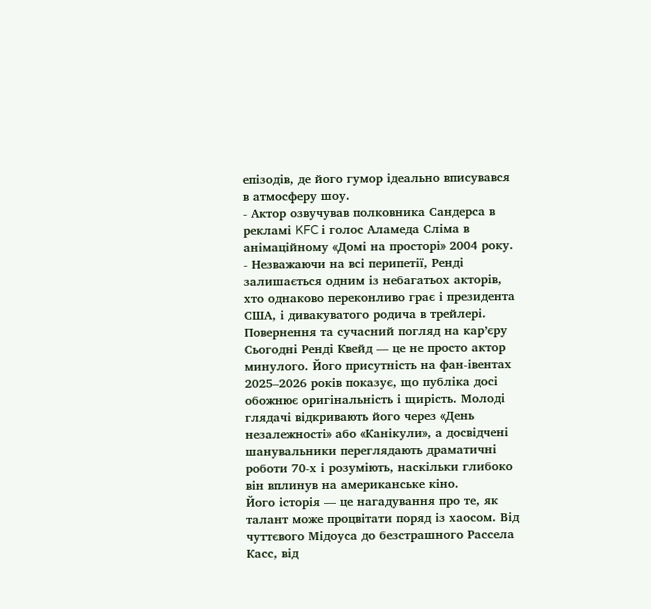епізодів, де його гумор ідеально вписувався в атмосферу шоу.
- Актор озвучував полковника Сандерса в рекламі KFC і голос Аламеда Сліма в анімаційному «Домі на просторі» 2004 року.
- Незважаючи на всі перипетії, Ренді залишається одним із небагатьох акторів, хто однаково переконливо грає і президента США, і дивакуватого родича в трейлері.
Повернення та сучасний погляд на кар’єру
Сьогодні Ренді Квейд — це не просто актор минулого. Його присутність на фан-івентах 2025–2026 років показує, що публіка досі обожнює оригінальність і щирість. Молоді глядачі відкривають його через «День незалежності» або «Канікули», а досвідчені шанувальники переглядають драматичні роботи 70-х і розуміють, наскільки глибоко він вплинув на американське кіно.
Його історія — це нагадування про те, як талант може процвітати поряд із хаосом. Від чуттєвого Мідоуса до безстрашного Рассела Касс, від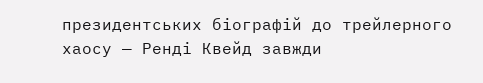президентських біографій до трейлерного хаосу — Ренді Квейд завжди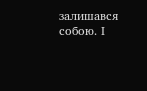залишався собою. І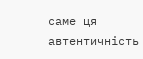саме ця автентичність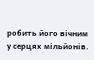робить його вічним у серцях мільйонів.